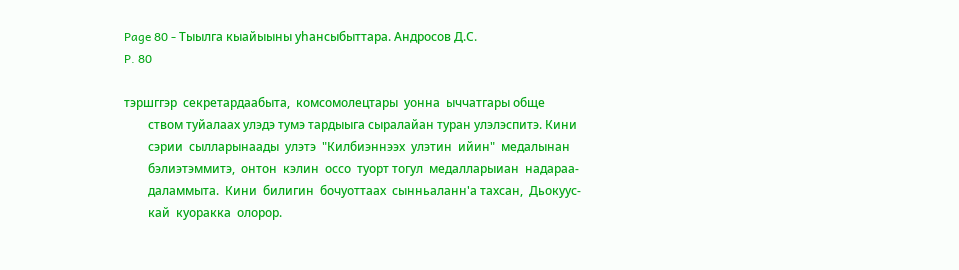Page 80 - Тыылга кыайыыны уһансыбыттара. Андросов Д.С.
P. 80

тэршггэр  секретардаабыта,  комсомолецтары  уонна  ыччатгары обще
        ством туйалаах улэдэ тумэ тардыыга сыралайан туран улэлэспитэ. Кини
        сэрии  сылларынаады  улэтэ  "Килбиэннээх  улэтин  ийин"  медалынан
        бэлиэтэммитэ,  онтон  кэлин  оссо  туорт тогул  медалларыиан  надараа-
        даламмыта.  Кини  билигин  бочуоттаах  сынньаланн'а тахсан,  Дьокуус-
        кай  куоракка  олорор.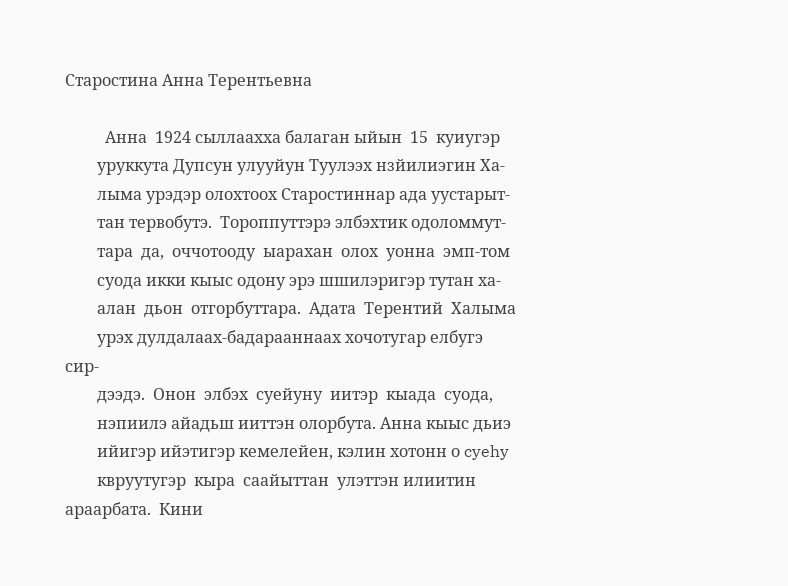Старостина Анна Терентьевна

          Анна  1924 сыллаахха балаган ыйын  15  куиугэр
        уруккута Дупсун улууйун Туулээх нзйилиэгин Ха-
        лыма урэдэр олохтоох Старостиннар ада уустарыт-
        тан тервобутэ.  Тороппуттэрэ элбэхтик одоломмут-
        тара  да,  оччотооду  ыарахан  олох  уонна  эмп-том
        суода икки кыыс одону эрэ шшилэригэр тутан ха-
        алан  дьон  отгорбуттара.  Адата  Терентий  Халыма
        урэх дулдалаах-бадарааннаах хочотугар елбугэ сир-
        дээдэ.  Онон  элбэх  суейуну  иитэр  кыада  суода,
        нэпиилэ айадьш ииттэн олорбута. Анна кыыс дьиэ
        ийигэр ийэтигэр кемелейен, кэлин хотонн о cyehy
        квруутугэр  кыра  саайыттан  улэттэн илиитин араарбата.  Кини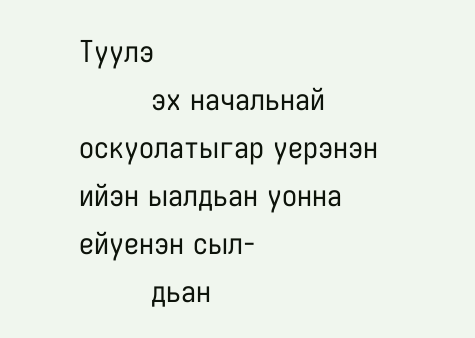Туулэ
        эх начальнай оскуолатыгар уерэнэн ийэн ыалдьан уонна ейуенэн сыл-
        дьан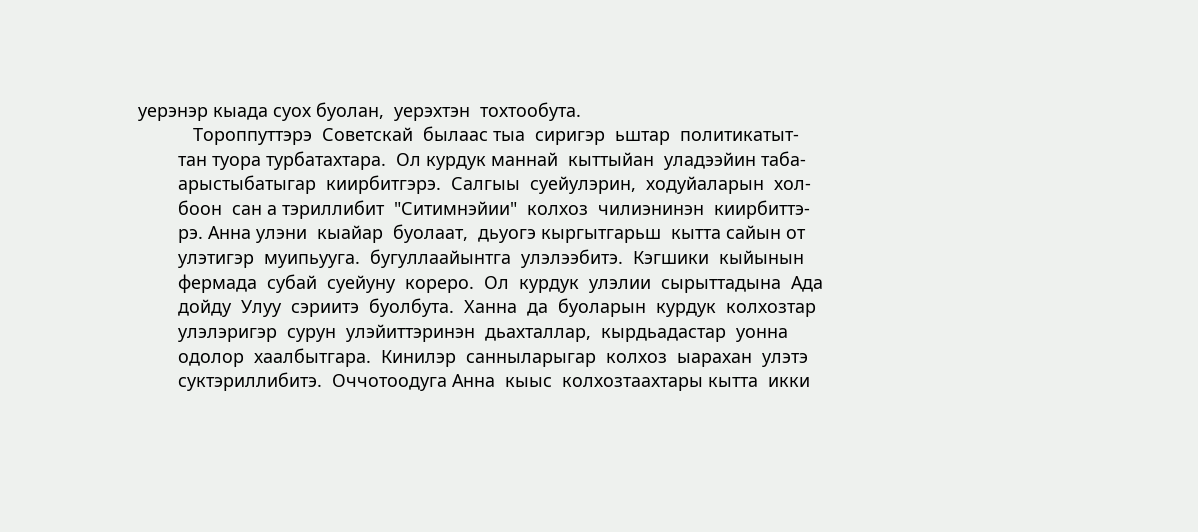уерэнэр кыада суох буолан,  уерэхтэн  тохтообута.
           Тороппуттэрэ  Советскай  былаас тыа  сиригэр  ьштар  политикатыт-
        тан туора турбатахтара.  Ол курдук маннай  кыттыйан  уладээйин таба-
        арыстыбатыгар  киирбитгэрэ.  Салгыы  суейулэрин,  ходуйаларын  хол-
        боон  сан а тэриллибит  "Ситимнэйии"  колхоз  чилиэнинэн  киирбиттэ-
        рэ. Анна улэни  кыайар  буолаат,  дьуогэ кыргытгарьш  кытта сайын от
        улэтигэр  муипьууга.  бугуллаайынтга  улэлээбитэ.  Кэгшики  кыйынын
        фермада  субай  суейуну  кореро.  Ол  курдук  улэлии  сырыттадына  Ада
        дойду  Улуу  сэриитэ  буолбута.  Ханна  да  буоларын  курдук  колхозтар
        улэлэригэр  сурун  улэйиттэринэн  дьахталлар,  кырдьадастар  уонна
        одолор  хаалбытгара.  Кинилэр  санныларыгар  колхоз  ыарахан  улэтэ
        суктэриллибитэ.  Оччотоодуга Анна  кыыс  колхозтаахтары кытта  икки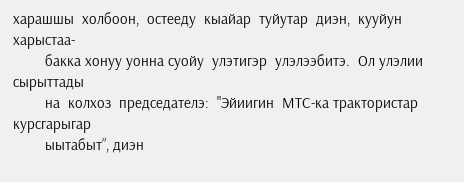харашшы  холбоон,  остееду  кыайар  туйутар  диэн,  кууйун  харыстаа-
        бакка хонуу уонна суойу  улэтигэр  улэлээбитэ.  Ол улэлии сырыттады
        на  колхоз  председателэ:  "Эйиигин  МТС-ка трактористар  курсгарыгар
        ыытабыт”, диэн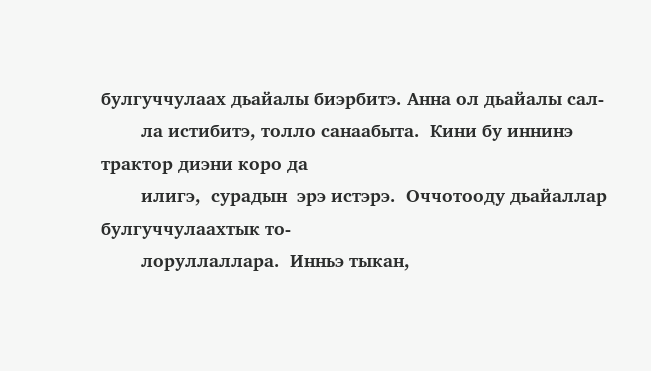булгуччулаах дьайалы биэрбитэ. Анна ол дьайалы сал-
        ла истибитэ, толло санаабыта.  Кини бу иннинэ трактор диэни коро да
        илигэ,  сурадын  эрэ истэрэ.  Оччотооду дьайаллар  булгуччулаахтык то-
        лоруллаллара.  Инньэ тыкан,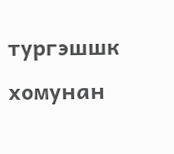тургэшшк хомунан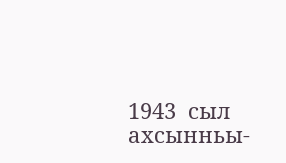1943  сыл ахсынньы-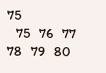75
   75   76   77   78   79   80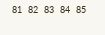81   82   83   84   85